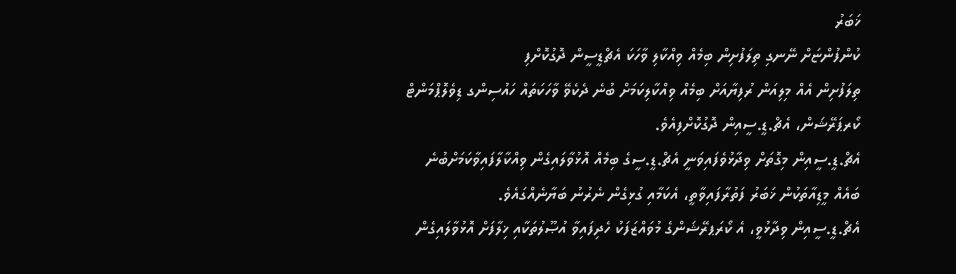ޚަބަރު
ކުންފުންޏަށް ނޭނގި ތިލަފުށިން ބިމެއް ވިއްކާލި ވާހަކަ އެޗްޑީސީން ދޮގުކޮށްފި
ތިލަފުށިން އެއް މިލިއަން ރުފިޔާއަށް ބިމެއް ވިއްކާލިކަމަށް ބުނެ ދެކެވޭ ވާހަކަތައް ހައުސިންގ ޑިވެލޮޕްމަންޓް ކޯރޕަރޭޝަން، އެޗް.ޑީ.ސީއިން ދޮގުކޮށްފިއެވެ.
އެޗް.ޑީ.ސީއިން މިގޮތަށް ވިދާޅުވެފައިވަނީ އެޗް.ޑީ.ސީގެ ބިމެއް އޮޅުވާލައިގެން ވިއްކާލާފައިވާކަމަށްބުނެ ބައެއް މީޑިއާތަކުން ޚަބަރު ފަތުރާފައިވާތީ، އެކަމާއި ގުޅިގެން ނެރުނު ބަޔާނެއްގައެވެ.
އެޗް.ޑީ.ސީއިން ވިދާޅުވީ، އެ ކޯރަޕރޭޝަންގެ މުވައްޒަފަކު ހެދިފައިވާ އުޞޫލުތަކާއި ޚިލާފަށް އޮޅުވާލައިގެން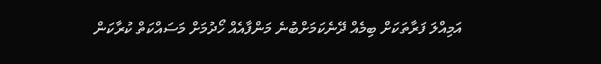އަމިއްލަ ފަރާތަކަށް ބިމެއް ދޭނެކަމަށްބުނެ މަންފާއެއް ހޯދުމަށް މަސައްކަތް ކުރާކަން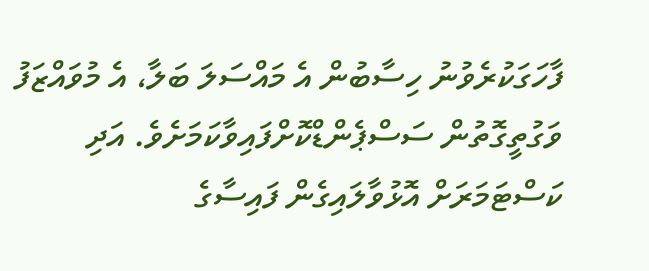ފާހަގަކުރެވުނު ހިސާބުން އެ މައްސަލަ ބަލާ، އެ މުވައްޒަފު ވަގުތީގޮތުން ސަސްޕެންޑްކޮށްފައިވާކަމަށެވެ. އަދި ކަސްޓަމަރަށް އޮޅުވާލައިގެން ފައިސާގެ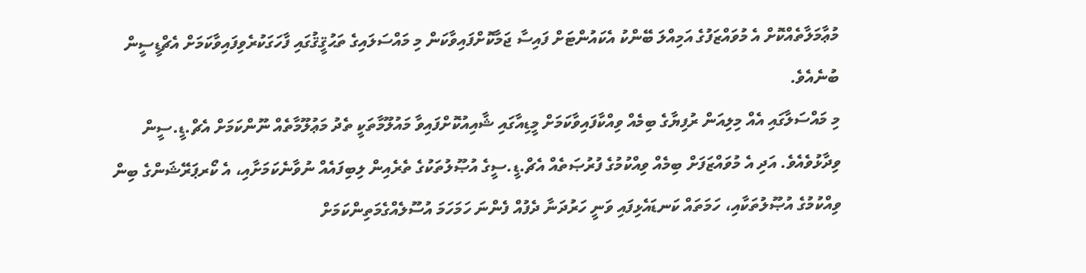މުޢާމަލާތެއްކޮށް އެ މުވައްޒަފުގެ އަމިއްލަ ބޭންކު އެކައުންޓަށް ފައިސާ ޖަމާކޮށްފައިވާކަން މި މައްސަލައިގެ ތަޙުޤީޤުގައި ފާހަގަކުރެވިފައިވާކަމަށް އެޗްޑީސީން ބުނެއެވެ.
މި މައްސަލާގައި އެއް މިލިއަން ރުފިޔާގެ ބިމެއް ވިއްކާފައިވާކަމަށް މީޑިއާގައި ޝާއިއުކޮށްފައިވާ މައުލޫމާތަކީ ތެދު މަޢުލޫމާތެއް ނޫންކަމަށް އެޗް.ޑީ.ސީން ވިދާޅުވެއެވެ. އަދި އެ މުވައްޒަފަށް ބިމެއް ވިއްކުމުގެ ފުރުޞަތެއް އެޗް.ޑީ.ސީގެ އުޞޫލުތަކުގެ ތެރެއިން ލިބިފައެއް ނުވާނެކަމަށާއި، އެ ކޯރޕަރޭޝަންގެ ބިން ވިއްކުމުގެ އުޞޫލުތަކާއި، ހަމަތައް ކަނޑައެޅިފައި ވަނީ ހަރުދަނާ ދެފުއް ފެންނަ ހަމަހަމަ އުސޫލެއްގެމަތިންކަމަށް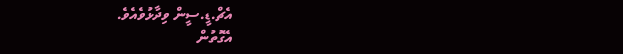އެޗް.ޑީ.ސީން ވިދާޅުވެއެވެ.
އެގޮތުން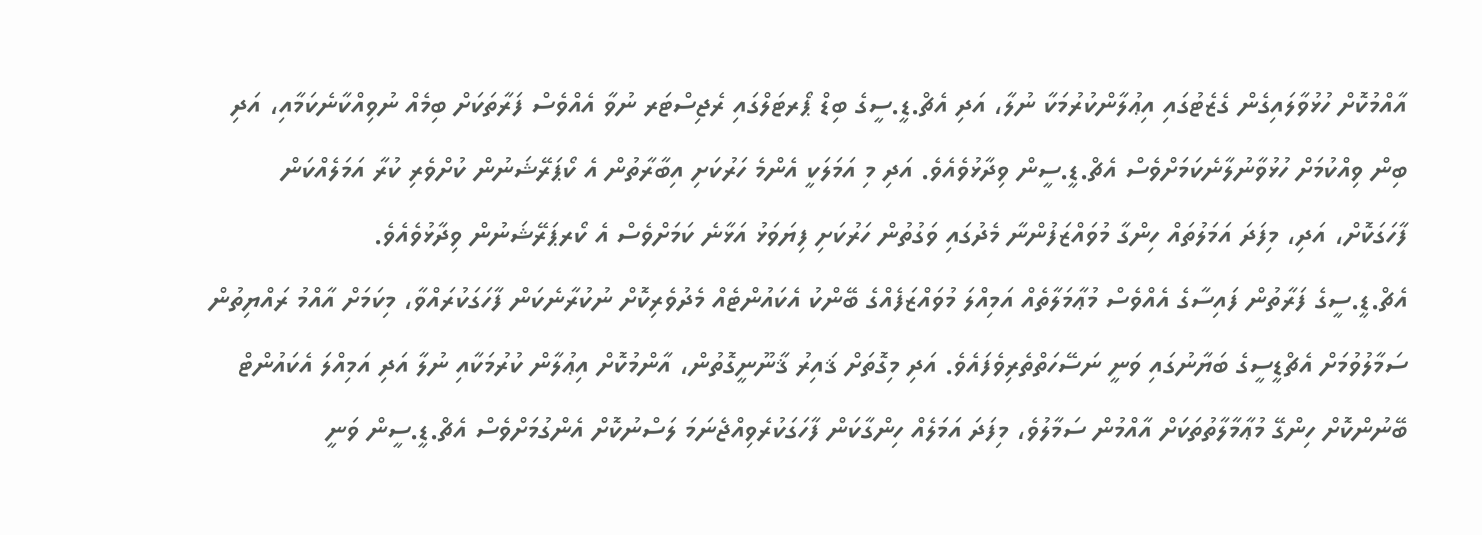އާއްމުކޮށް ހުޅުވާލައިގެން ގެޒެޓުގައި އިޢުލާންކުރުމަކާ ނުލާ، އަދި އެޗް.ޑީ.ސީގެ ބިޑް ޕޯރޓަލްގައި ރެޖިސްޓަރ ނުވާ އެއްވެސް ފަރާތަކަށް ބިމެއް ނުވިއްކާނެކަމާއި، އަދި ބިން ވިއްކުމަށް ހުޅުވާނުލާނެކަމަށްވެސް އެޗް.ޑީ.ސީން ވިދާޅުވެއެވެ. އަދި މި އަމަލަކީ އެންމެ ހަރުކަށި އިބާރާތުން އެ ކޯޕަރޭޝަނުން ކުށްވެރި ކުރާ އަމަލެއްކަން ފާހަގަކޮށް، އަދި، މިފަދަ އަމަލުތައް ހިންގާ މުވައްޒަފުންނާ މެދުގައި ވަގުތުން ހަރުކަށި ފިޔަވަޅު އަޅާނެ ކަމަށްވެސް އެ ކޯރޕަރޭޝަނުން ވިދާޅުވެއެވެ.
އެޗް.ޑީ.ސީގެ ފަރާތުން ފައިސާގެ އެއްވެސް މުޢާމަލާތެއް އަމިއްލަ މުވައްޒަފެއްގެ ބޭންކު އެކައުންޓެއް މެދުވެރިކޮށް ނުކުރާނެކަން ފާހަގަކުރައްވާ، މިކަމަށް އާއްމު ރައްޔިތުން ސަމާލުވުމަށް އެޗްޑީސީގެ ބަޔާނުގައި ވަނީ ނަސޭހަތްތެރިވެފައެވެ. އަދި މިގޮތަށް ޤައިރު ޤާނޫނީގޮތުން، އާންމުކޮށް އިޢުލާން ކުރުމަކާއި ނުލާ އަދި އަމިއްލަ އެކައުންޓް ބޭނުންކޮށް ހިންގޭ މުޢާމާލާތުތަކަށް އާއްމުން ސަމާލުވެ، މިފަދަ އަމަލެއް ހިންގާކަން ފާހަގަކުރެވިއްޖެނަމަ ލަސްނުކޮށް އެންގުމަށްވެސް އެޗް.ޑީ.ސީން ވަނީ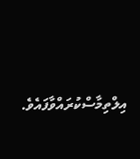އިލްތިމާސްކުރައްވާފައެވެ.